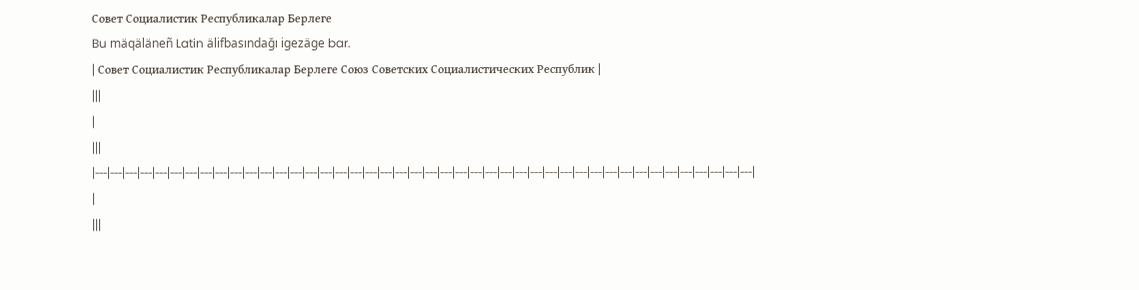Совет Социалистик Республикалар Берлеге
Bu mäqäläneñ Latin älifbasındağı igezäge bar.
| Совет Социалистик Республикалар Берлеге Союз Советских Социалистических Республик |
|||
|
|||
|---|---|---|---|---|---|---|---|---|---|---|---|---|---|---|---|---|---|---|---|---|---|---|---|---|---|---|---|---|---|---|---|---|---|---|---|---|---|---|---|---|---|---|---|
|
|||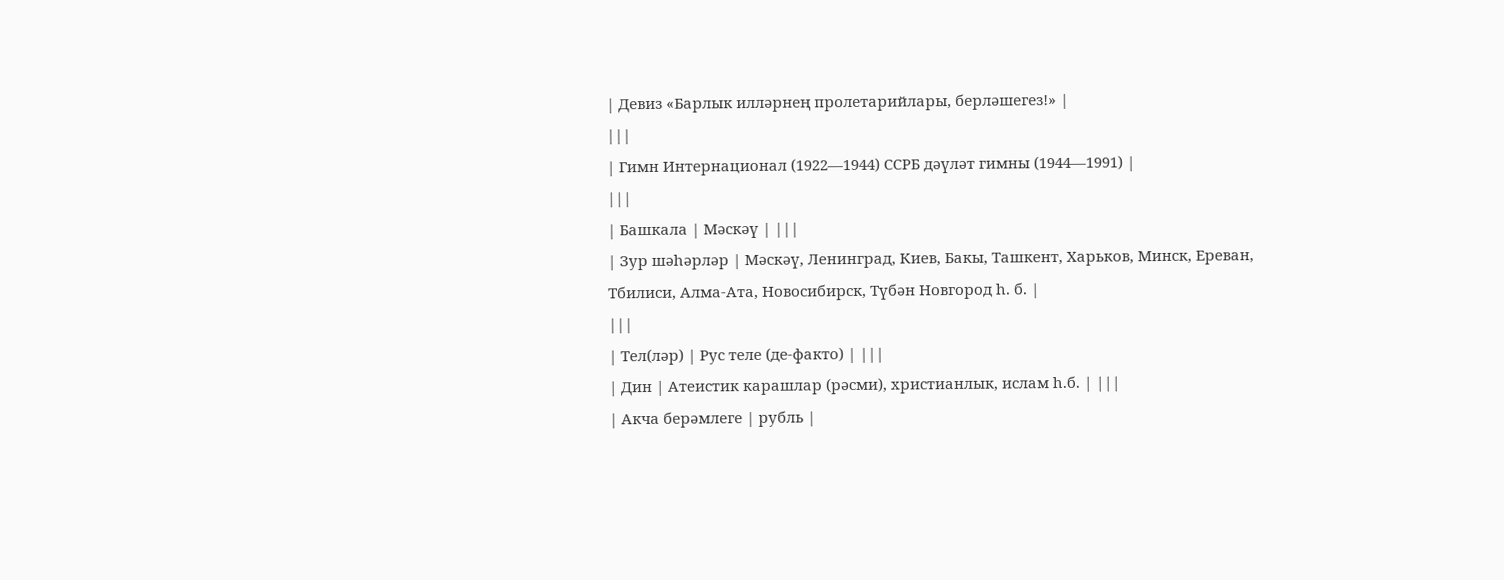| Девиз «Барлык илләрнең пролетарийлары, берләшегез!» |
|||
| Гимн Интернационал (1922—1944) ССРБ дәүләт гимны (1944—1991) |
|||
| Башкала | Мәскәү | |||
| Зур шәһәрләр | Мәскәү, Ленинград, Киев, Бакы, Ташкент, Харьков, Минск, Ереван, Тбилиси, Алма-Ата, Новосибирск, Түбән Новгород һ. б. |
|||
| Тел(ләр) | Рус теле (де-факто) | |||
| Дин | Атеистик карашлар (рәсми), христианлык, ислам һ.б. | |||
| Акча берәмлеге | рубль |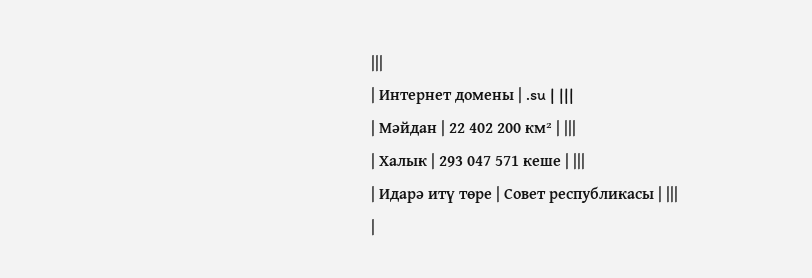|||
| Интернет домены | .su | |||
| Мәйдан | 22 402 200 км² | |||
| Халык | 293 047 571 кеше | |||
| Идарә итү төре | Совет республикасы | |||
|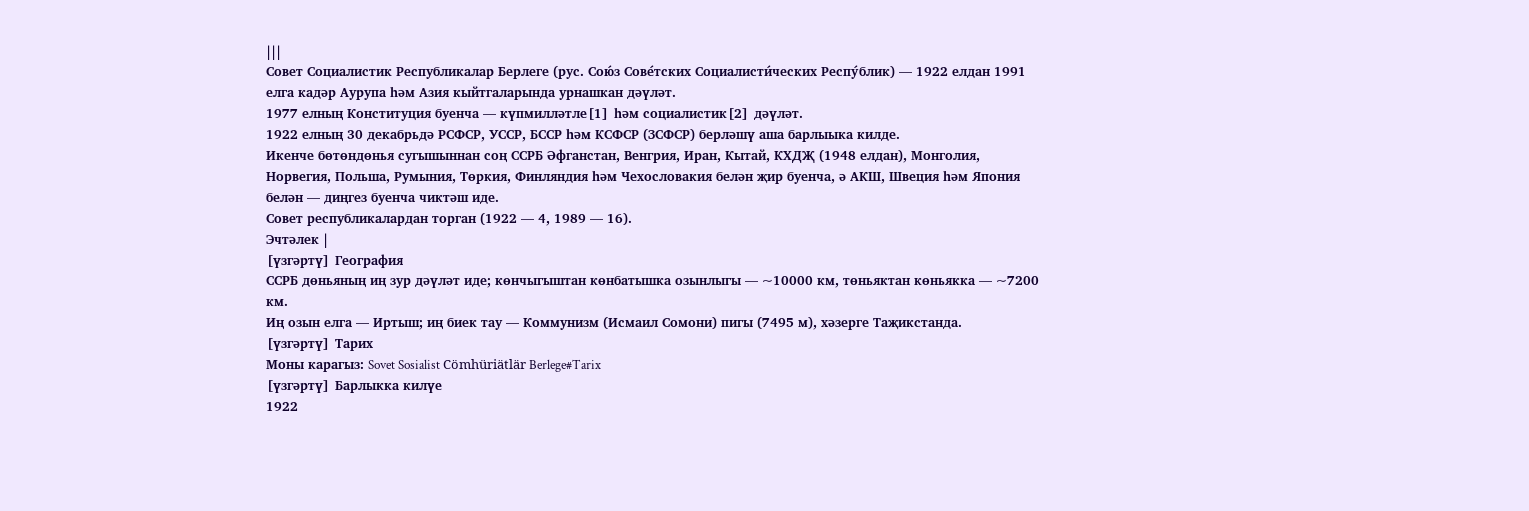|||
Совет Социалистик Республикалар Берлеге (рус. Сою́з Сове́тских Социалисти́ческих Респу́блик) — 1922 елдан 1991 елга кадәр Аурупа һәм Азия кыйтгаларында урнашкан дәүләт.
1977 елның Конституция буенча — күпмилләтле[1] һәм социалистик[2] дәүләт.
1922 елның 30 декабрьдә РСФСР, УССР, БССР һәм КСФСР (ЗСФСР) берләшү аша барлыыка килде.
Икенче бөтөндөнья сугышыннан соң ССРБ Әфганстан, Венгрия, Иран, Кытай, КХДҖ (1948 елдан), Монголия, Норвегия, Польша, Румыния, Төркия, Финляндия һәм Чехословакия белән җир буенча, ә АКШ, Швеция һәм Япония белән — диңгез буенча чиктәш иде.
Совет республикалардан торган (1922 — 4, 1989 — 16).
Эчтәлек |
[үзгәртү] География
ССРБ дөньяның иң зур дәүләт иде; көнчыгыштан көнбатышка озынлыгы — ~10000 км, төньяктан көньякка — ~7200 км.
Иң озын елга — Иртыш; иң биек тау — Коммунизм (Исмаил Сомони) пигы (7495 м), хәзерге Таҗикстанда.
[үзгәртү] Тарих
Моны карагыз: Sovet Sosialist Cömhüriätlär Berlege#Tarix
[үзгәртү] Барлыкка килүе
1922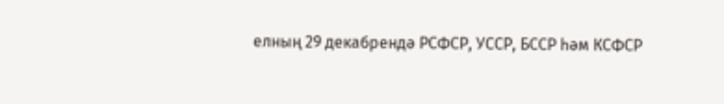елның 29 декабрендә РСФСР, УССР, БССР һәм КСФСР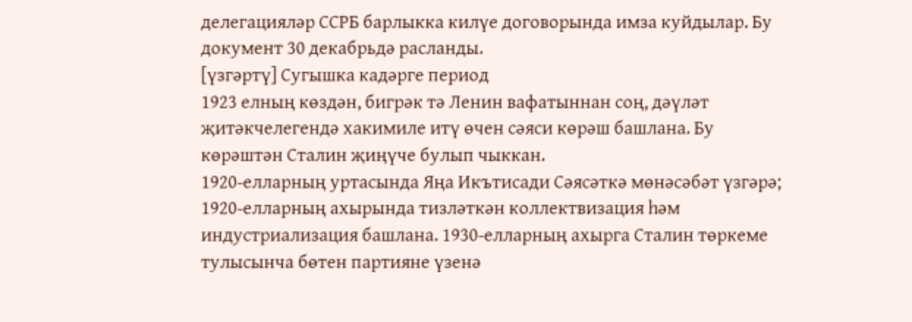делегацияләр ССРБ барлыкка килүе договорында имза куйдылар. Бу документ 30 декабрьдә расланды.
[үзгәртү] Сугышка кадәрге период
1923 елның көздән, бигрәк тә Ленин вафатыннан соң, дәүләт җитәкчелегендә хакимиле итү өчен сәяси көрәш башлана. Бу көрәштән Сталин җиңүче булып чыккан.
1920-елларның уртасында Яңа Икътисади Сәясәткә мөнәсәбәт үзгәрә; 1920-елларның ахырында тизләткән коллектвизация һәм индустриализация башлана. 1930-елларның ахырга Сталин төркеме тулысынча бөтен партияне үзенә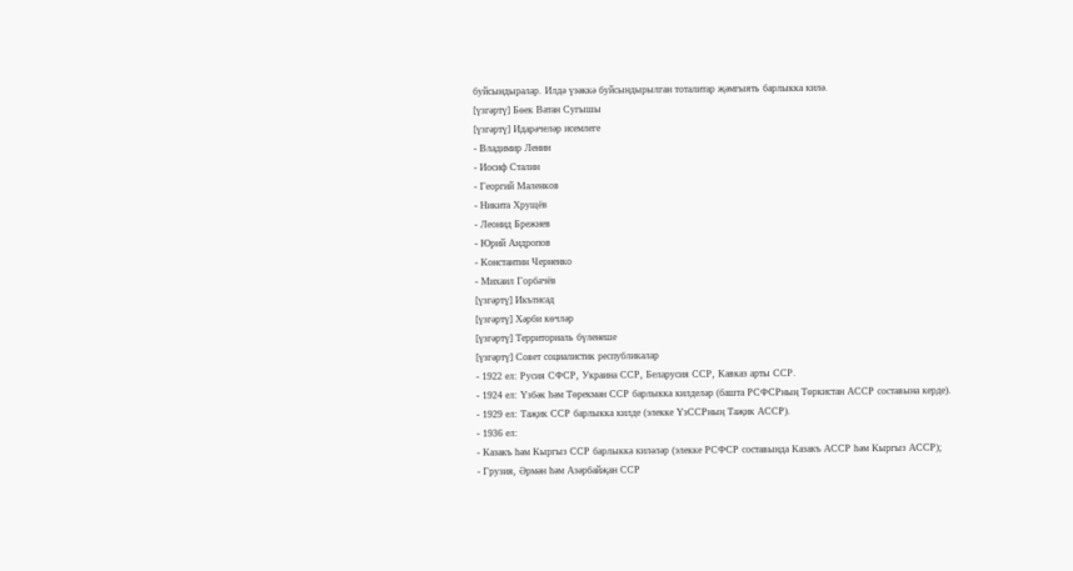буйсындыралар. Илдә үзәккә буйсындырылган тоталитар җәмгыять барлыкка килә.
[үзгәртү] Бөек Ватан Сугышы
[үзгәртү] Идарәчеләр исемлеге
- Владимир Ленин
- Иосиф Сталин
- Георгий Маленков
- Никита Хрущёв
- Леонид Брежнев
- Юрий Андропов
- Константин Черненко
- Михаил Горбачёв
[үзгәртү] Икътисад
[үзгәртү] Хәрби көчләр
[үзгәртү] Территориаль бүленеше
[үзгәртү] Совет социалистик республикалар
- 1922 ел: Русия СФСР, Украина ССР, Беларусия ССР, Кавказ арты ССР.
- 1924 ел: Үзбәк һәм Төрекмән ССР барлыкка килделәр (башта РСФСРның Төркистан АССР составына керде).
- 1929 ел: Таҗик ССР барлыкка килде (элекке ҮзССРның Таҗик АССР).
- 1936 ел:
- Казакъ һәм Кыргыз ССР барлыкка киләләр (элекке РСФСР составында Казакъ АССР һәм Кыргыз АССР);
- Грузия, Әрмән һәм Азәрбайҗан ССР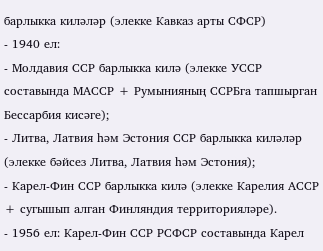барлыкка киләләр (элекке Кавказ арты СФСР)
- 1940 ел:
- Молдавия ССР барлыкка килә (элекке УССР составында МАССР + Румынияның ССРБга тапшырган Бессарбия кисәге);
- Литва, Латвия һәм Эстония ССР барлыкка киләләр (элекке бәйсез Литва, Латвия һәм Эстония);
- Карел-Фин ССР барлыкка килә (элекке Карелия АССР + сугышып алган Финляндия территорияләре).
- 1956 ел: Карел-Фин ССР РСФСР составында Карел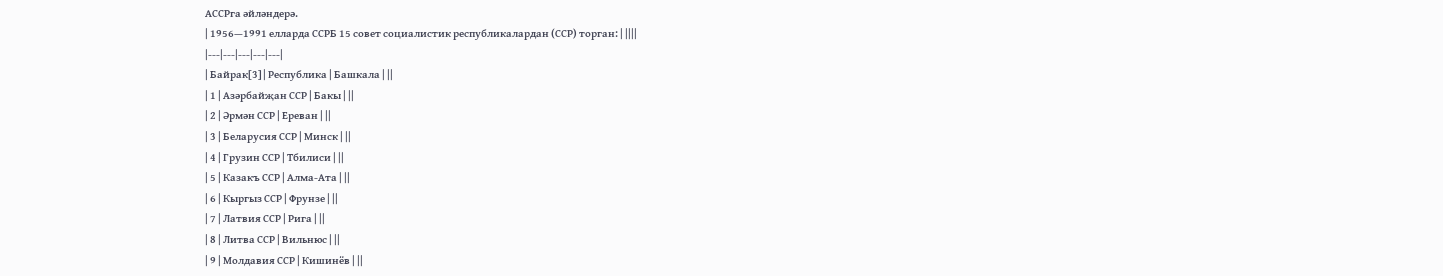АССРга әйләндерә.
| 1956—1991 елларда ССРБ 15 совет социалистик республикалардан (ССР) торган: | ||||
|---|---|---|---|---|
| Байрак[3] | Республика | Башкала | ||
| 1 | Азәрбайҗан ССР | Бакы | ||
| 2 | Әрмән ССР | Ереван | ||
| 3 | Беларусия ССР | Минск | ||
| 4 | Грузин ССР | Тбилиси | ||
| 5 | Казакъ ССР | Алма-Ата | ||
| 6 | Кыргыз ССР | Фрунзе | ||
| 7 | Латвия ССР | Рига | ||
| 8 | Литва ССР | Вильнюс | ||
| 9 | Молдавия ССР | Кишинёв | ||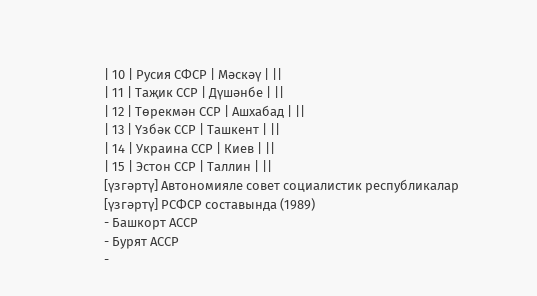| 10 | Русия СФСР | Мәскәү | ||
| 11 | Таҗик ССР | Дүшәнбе | ||
| 12 | Төрекмән ССР | Ашхабад | ||
| 13 | Үзбәк ССР | Ташкент | ||
| 14 | Украина ССР | Киев | ||
| 15 | Эстон ССР | Таллин | ||
[үзгәртү] Автономияле совет социалистик республикалар
[үзгәртү] РСФСР составында (1989)
- Башкорт АССР
- Бурят АССР
-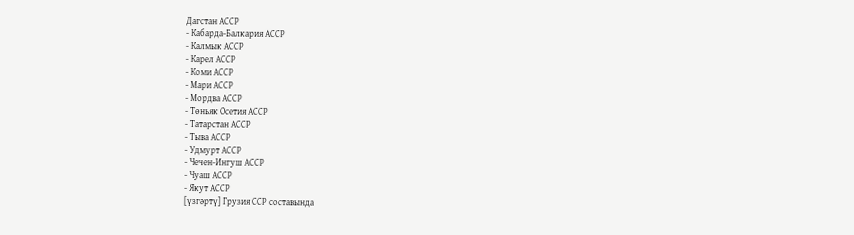Дагстан АССР
- Кабарда-Балкария АССР
- Калмык АССР
- Карел АССР
- Коми АССР
- Мари АССР
- Мордва АССР
- Төньяк Осетия АССР
- Татарстан АССР
- Тыва АССР
- Удмурт АССР
- Чечен-Ингуш АССР
- Чуаш АССР
- Якут АССР
[үзгәртү] Грузия ССР составында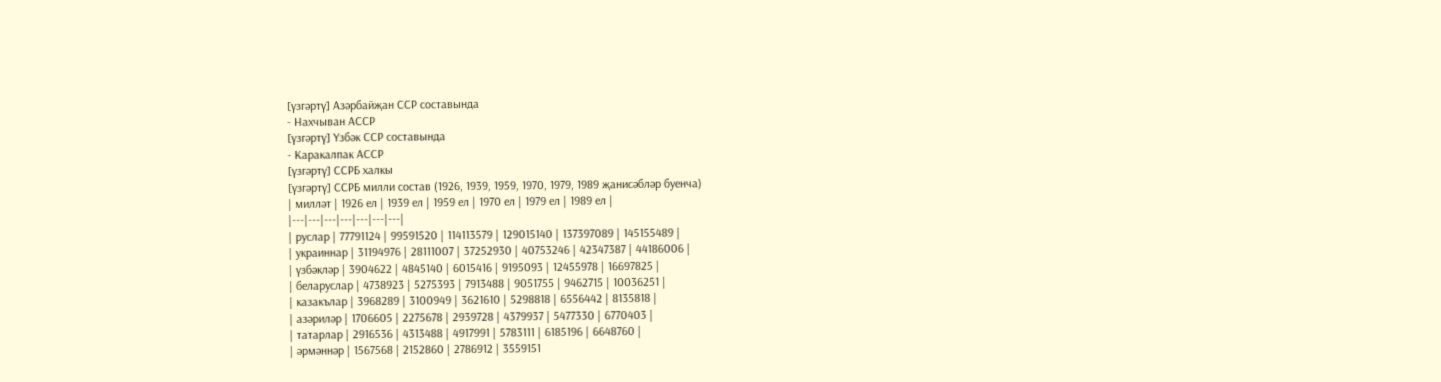[үзгәртү] Азәрбайҗан ССР составында
- Нахчыван АССР
[үзгәртү] Үзбәк ССР составында
- Каракалпак АССР
[үзгәртү] ССРБ халкы
[үзгәртү] ССРБ милли состав (1926, 1939, 1959, 1970, 1979, 1989 җанисәбләр буенча)
| милләт | 1926 ел | 1939 ел | 1959 ел | 1970 ел | 1979 ел | 1989 ел |
|---|---|---|---|---|---|---|
| руслар | 77791124 | 99591520 | 114113579 | 129015140 | 137397089 | 145155489 |
| украиннар | 31194976 | 28111007 | 37252930 | 40753246 | 42347387 | 44186006 |
| үзбәкләр | 3904622 | 4845140 | 6015416 | 9195093 | 12455978 | 16697825 |
| беларуслар | 4738923 | 5275393 | 7913488 | 9051755 | 9462715 | 10036251 |
| казакълар | 3968289 | 3100949 | 3621610 | 5298818 | 6556442 | 8135818 |
| азәриләр | 1706605 | 2275678 | 2939728 | 4379937 | 5477330 | 6770403 |
| татарлар | 2916536 | 4313488 | 4917991 | 5783111 | 6185196 | 6648760 |
| әрмәннәр | 1567568 | 2152860 | 2786912 | 3559151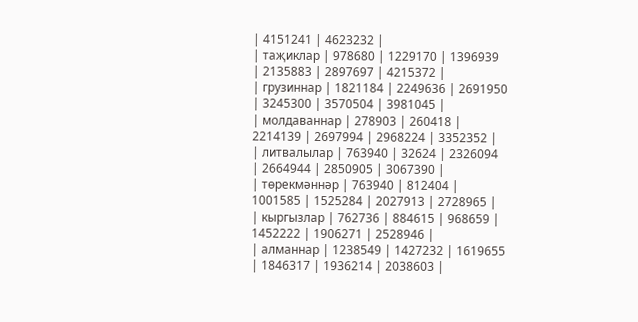| 4151241 | 4623232 |
| таҗиклар | 978680 | 1229170 | 1396939 | 2135883 | 2897697 | 4215372 |
| грузиннар | 1821184 | 2249636 | 2691950 | 3245300 | 3570504 | 3981045 |
| молдаваннар | 278903 | 260418 | 2214139 | 2697994 | 2968224 | 3352352 |
| литвалылар | 763940 | 32624 | 2326094 | 2664944 | 2850905 | 3067390 |
| төрекмәннәр | 763940 | 812404 | 1001585 | 1525284 | 2027913 | 2728965 |
| кыргызлар | 762736 | 884615 | 968659 | 1452222 | 1906271 | 2528946 |
| алманнар | 1238549 | 1427232 | 1619655 | 1846317 | 1936214 | 2038603 |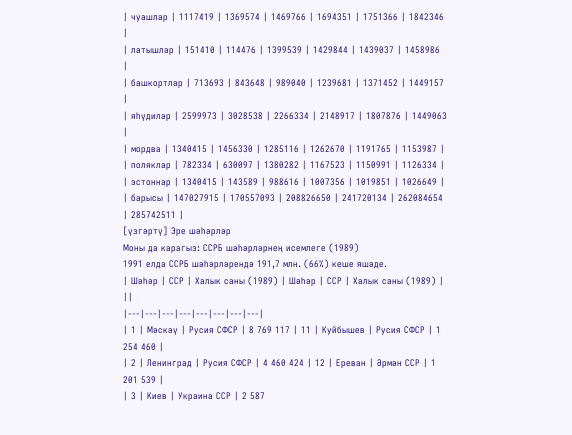| чуашлар | 1117419 | 1369574 | 1469766 | 1694351 | 1751366 | 1842346 |
| латышлар | 151410 | 114476 | 1399539 | 1429844 | 1439037 | 1458986 |
| башкортлар | 713693 | 843648 | 989040 | 1239681 | 1371452 | 1449157 |
| яһүдиләр | 2599973 | 3028538 | 2266334 | 2148917 | 1807876 | 1449063 |
| мордва | 1340415 | 1456330 | 1285116 | 1262670 | 1191765 | 1153987 |
| поляклар | 782334 | 630097 | 1380282 | 1167523 | 1150991 | 1126334 |
| эстоннар | 1340415 | 143589 | 988616 | 1007356 | 1019851 | 1026649 |
| барысы | 147027915 | 170557093 | 208826650 | 241720134 | 262084654 | 285742511 |
[үзгәртү] Эре шәһәрләр
Моны да карагыз: ССРБ шәһәрләрнең исемлеге (1989)
1991 елда ССРБ шәһәрләрендә 191,7 млн. (66%) кеше яшәде.
| Шәһәр | ССР | Халык саны (1989) | Шәһәр | ССР | Халык саны (1989) | ||
|---|---|---|---|---|---|---|---|
| 1 | Мәскәү | Русия СФСР | 8 769 117 | 11 | Куйбышев | Русия СФСР | 1 254 460 |
| 2 | Ленинград | Русия СФСР | 4 460 424 | 12 | Ереван | Әрмән ССР | 1 201 539 |
| 3 | Киев | Украина ССР | 2 587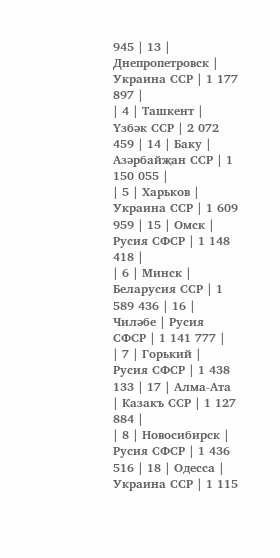945 | 13 | Днепропетровск | Украина ССР | 1 177 897 |
| 4 | Ташкент | Үзбәк ССР | 2 072 459 | 14 | Баку | Азәрбайҗан ССР | 1 150 055 |
| 5 | Харьков | Украина ССР | 1 609 959 | 15 | Омск | Русия СФСР | 1 148 418 |
| 6 | Минск | Беларусия ССР | 1 589 436 | 16 | Чиләбе | Русия СФСР | 1 141 777 |
| 7 | Горький | Русия СФСР | 1 438 133 | 17 | Алма-Ата | Казакъ ССР | 1 127 884 |
| 8 | Новосибирск | Русия СФСР | 1 436 516 | 18 | Одесса | Украина ССР | 1 115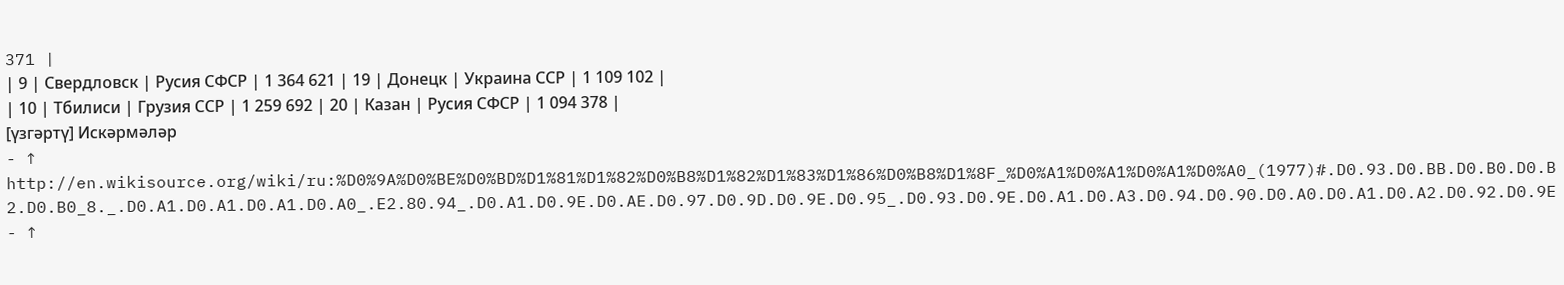371 |
| 9 | Свердловск | Русия СФСР | 1 364 621 | 19 | Донецк | Украина ССР | 1 109 102 |
| 10 | Тбилиси | Грузия ССР | 1 259 692 | 20 | Казан | Русия СФСР | 1 094 378 |
[үзгәртү] Искәрмәләр
- ↑ http://en.wikisource.org/wiki/ru:%D0%9A%D0%BE%D0%BD%D1%81%D1%82%D0%B8%D1%82%D1%83%D1%86%D0%B8%D1%8F_%D0%A1%D0%A1%D0%A1%D0%A0_(1977)#.D0.93.D0.BB.D0.B0.D0.B2.D0.B0_8._.D0.A1.D0.A1.D0.A1.D0.A0_.E2.80.94_.D0.A1.D0.9E.D0.AE.D0.97.D0.9D.D0.9E.D0.95_.D0.93.D0.9E.D0.A1.D0.A3.D0.94.D0.90.D0.A0.D0.A1.D0.A2.D0.92.D0.9E
- ↑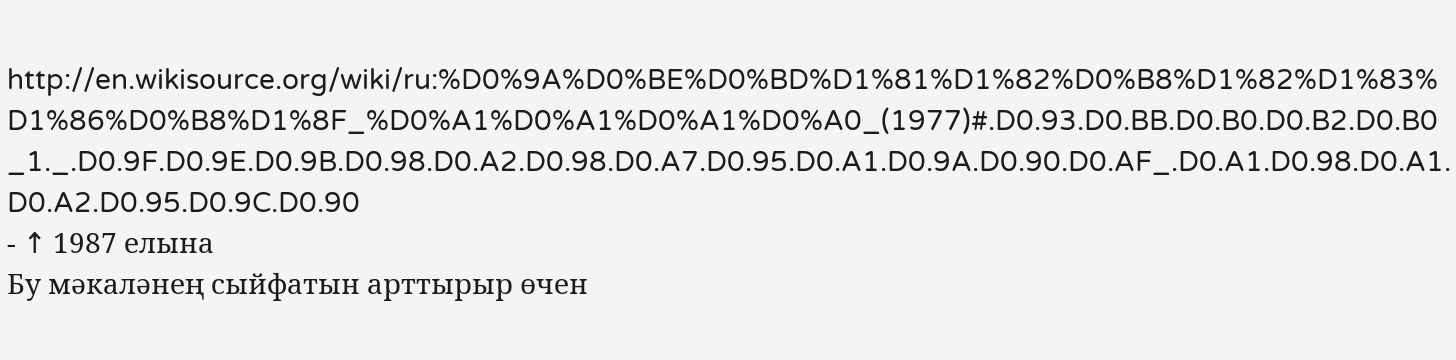http://en.wikisource.org/wiki/ru:%D0%9A%D0%BE%D0%BD%D1%81%D1%82%D0%B8%D1%82%D1%83%D1%86%D0%B8%D1%8F_%D0%A1%D0%A1%D0%A1%D0%A0_(1977)#.D0.93.D0.BB.D0.B0.D0.B2.D0.B0_1._.D0.9F.D0.9E.D0.9B.D0.98.D0.A2.D0.98.D0.A7.D0.95.D0.A1.D0.9A.D0.90.D0.AF_.D0.A1.D0.98.D0.A1.D0.A2.D0.95.D0.9C.D0.90
- ↑ 1987 елына
Бу мәкаләнең сыйфатын арттырыр өчен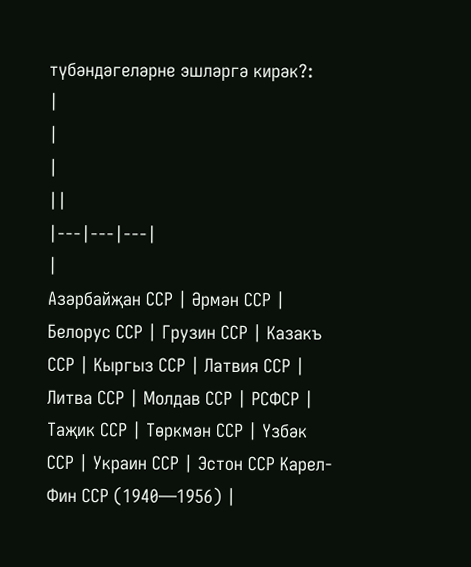түбәндәгеләрне эшләргә кирәк?:
|
|
|
||
|---|---|---|
|
Азәрбайҗан ССР | Әрмән ССР | Белорус ССР | Грузин ССР | Казакъ ССР | Кыргыз ССР | Латвия ССР | Литва ССР | Молдав ССР | РСФСР | Таҗик ССР | Төркмән ССР | Үзбәк ССР | Украин ССР | Эстон ССР Карел-Фин ССР (1940—1956) |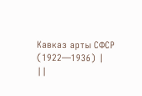Кавказ арты СФСР (1922—1936) |
||